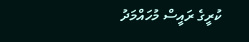ކުރީގެ ރައީސް މުހައްމަދު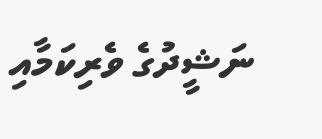ނަޝީދުގެ ވެރިކަމާއި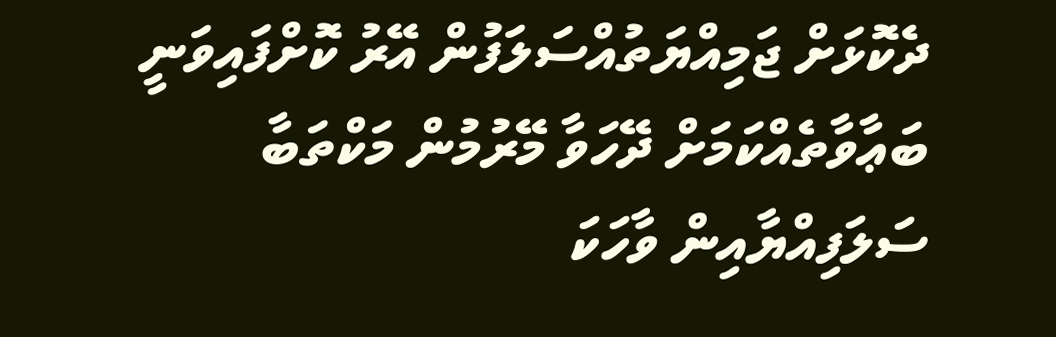ދެކޮޅަށް ޖަމިއްޔަތުއްސަލަފުން އޭރު ކޮށްފައިވަނީ ބަޢާވާތެއްކަމަށް ދޭހަވާ މޭރުމުން މަކްތަބާ ސަލަފިއްޔާއިން ވާހަކަ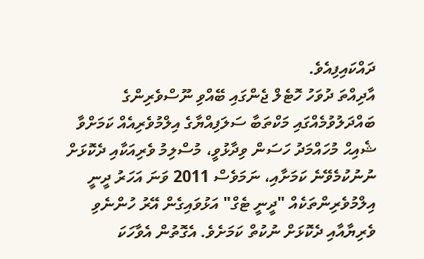ދައްކައިފިއެވެ.
އާދިއްތަ ދުވަހު ހޮޓެލް ޖެންގައި ބޭއްވި ނޫސްވެރިންގެ ބައްދަލުވުމެއްގައި މަކްތަބާ ސަލަފިއްޔާގެ އިލްމުވެރިއެއް ކަމަށްވާ ޝެއިޙް މުހައްމަދު ހަސަން ވިދާޅުވީ، މުސްލިމު ވެރިއަކާއި ދެކޮޅަށް ނުނުކުމެވޭނެ ކަމަށާއި، ނަމަވެސް 2011 ވަނަ އަހަރު ދީނީ އިލްމުވެރިންތަކެއް "ދީނީ ޓެގް" އަޅުވައިގެން އޭރު ހުންނެވި ވެރިޔާއާއި ދެކޮޅަށް ނުކުތް ކަމަށެވެ. އެގޮތުން އެވާހަކަ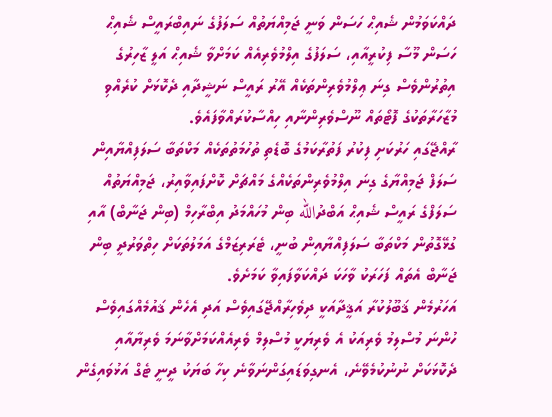ދައްކަވަމުން ޝެއިޙް ހަސަން ވަނީ ޖަމިއްޔަތުއް ސަލަފުގެ ނައިބްރައީސް ޝެއިޙް ހަސަން މޫސާ ފިކުރީއާއި، ސަލަފުގެ އިލްމުވެރިއެއް ކަމަށްވާ ޝެއިޙް އަލީ ޒާހިރުގެ އިތުރުންވެސް ގިނަ ޢިލްމުވެރިންތަކެއް އޭރު ރައީސް ނަޝީދާއި ދެކޮޅަށް ކުރެއްވި މުޒާހަރާތަކުގެ ފޮޓޯތައް ނޫސްވެރިންނާއި ހިއްސާކުރައްވާފައެވެ.
ރާއްޖޭގައި ހަރުކަށި ފިކުރު ފަތުރާކަމުގެ ބޮޑެތި ތުހުމަތުތަކެއް މަކްތަބާ ސަލަފިއްޔާއިން ސަލަފް ޖަމިއްޔާގެ ގިނަ އިލްމުވެރިންތަކެއްގެ މައްޗަށް ކޮށްފައިވާއިރު، ޖަމިއްޔަތުއް ސަލަފްގެ ރައީސް ޝެއިޙް އަބްދުالله ބިން މުހައްމަދު އިބްރާހިމް (ބިން ޖަނާބް) އާއި ގުޅޭގޮތުން މަކްތަބާ ސަލަފިއްޔާއިން ބުނީ، ޓެރަރިޒަމްގެ އަމަލުތަކަށް ހިތްވަރުދީ ބިން ޖަނާބް އެތައް ފަހަރަކު ވާހަކަ ދައްކަވާފައިވާ ކަމަށެވެ.
އަހަރުމެން ޤަބޫލުކުރާ އަޤީދާއަކީ ދިވެހިރާއްޖޭގައިވެސް އަދި އެހެން ޤައުމެއްގައިވެސް ހުންނަ މުސްލިމު ވެރިއަކު އެ ވެރިޔަކީ މުސްލިމް ވެރިއެއްކަމަށްވާނަމަ ވެރިޔާއާއި ދެކޮޅަކަށް ނުނުކުމެވޭނެ، އެނގިވަޑައިގަންނަވާނެ ކިހާ ބަޔަކު ދީނީ ޓެގް އަޅުވައިގެން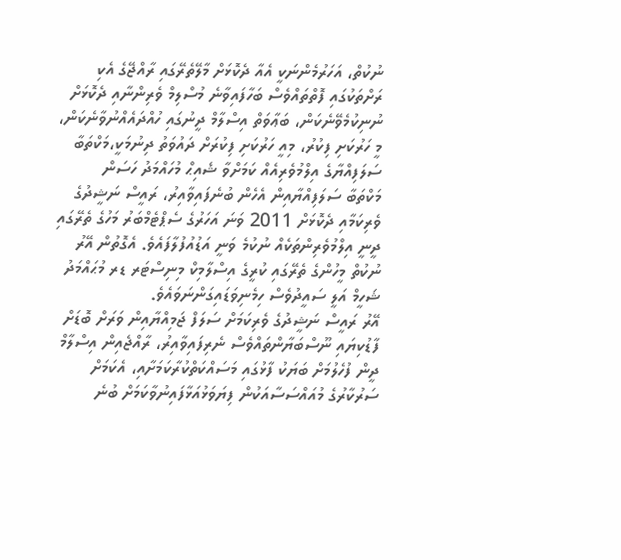ނުކުތް، އަހަރުމެންނަކީ އެއާ ދެކޮޅަށް މާލޭތެރޭގައި ރާއްޖޭގެ އެކި ރަށްތަކުގައި ފޮތްތައްވެސް ބަހާފައިވާނެ މުސްލިމް ވެރިންނާއި ދެކޮޅަށް ނުނިކުމެވޭނެކަން، ބަޢާވަތް އިސްލާމް ދީނުގައި ހުއްދައެއްނުވާނެކަން، މީ ހަރުކަށި ފިކުރު، މިއީ ހަރުކަށި ފިކުރަށް ދައުވަތު ދިނުމަކީ،މަކްތަބާ ސަލަފިއްޔާގެ އިލްމުވެރިއެއް ކަމަށްވާ ޝެއިޙް މުހައްމަދު ހަސަން
މަކްތަބާ ސަލަފިއްޔާއިން އެހެން ބުނެފައިވާއިރު، ރައީސް ނަޝީދުގެ ވެރިކަމާއި ދެކޮޅަށް 2011 ވަނަ އަހަރުގެ ސެޕްޓެމްބަރު މަހުގެ ތެރޭގައި ދީނީ އިލްމުވެރިންތަކެއް ނުކުމެ ވަނީ އަޑުއުފުލާފައެވެ. އެގޮތުން އޭރު ނުކުތް މީހުންގެ ތެރޭގައި ކުރީގެ އިސްލާމިކް މިނިސްޓަރ ޑރ މުޙައްމަދު ޝަހީމް އަލީ ސައީދުވެސް ހިމެނިވަޑައިގަންނަވައެވެ.
އޭރު ރައީސް ނަޝީދުގެ ވެރިކަމަށް ސަލަފް ޖަމިއްޔާއިން ވަރަށް ބޮޑަށް ފާޑުކިޔައި ނޫސްބަޔާންތައްވެސް ނެރިފައިވާއިރު، ރާއްޖެއިން އިސްލާމް ދީން ފުހެލުމަށް ބަޔަކު ފާޅުގައި މަސައްކަތްކުރާކަމަށާއި، އެކަމަށް ސަރުކާރުގެ މުއައްސަސާއަކުން ފިޔަވަޅުއަޅާފައިނުވާކަމަށް ބުނެ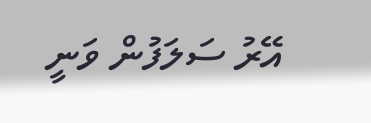އޭރު ސަލަފުން ވަނީ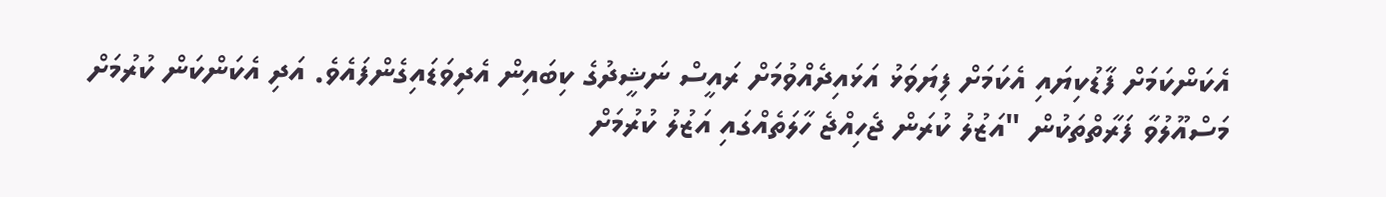އެކަންކަމަށް ފާޑުކިޔައި އެކަމަށް ފިޔަވަޅު އަޅައިދެއްވުމަށް ރައީސް ނަޝީދުގެ ކިބައިން އެދިވަޑައިގެންފައެވެ. އަދި އެކަންކަން ކުރުމަށް މަސްއޫލުވާ ފަރާތްތަކުން "އަޒުލު ކުރަން ޖެހިއްޖެ ހާލަތެއްގައި އަޒުލު ކުރުމަށް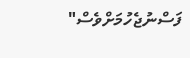ފަސްނުޖެހުމަށްވެސް"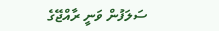ސަލަފުން ވަނީ ރާއްޖޭގެ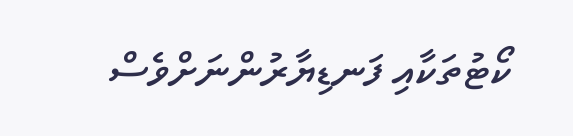ކޯޓުތަކާއި ފަނޑިޔާރުންނަށްވެސް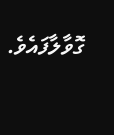ގޮވާލާފައެވެ.